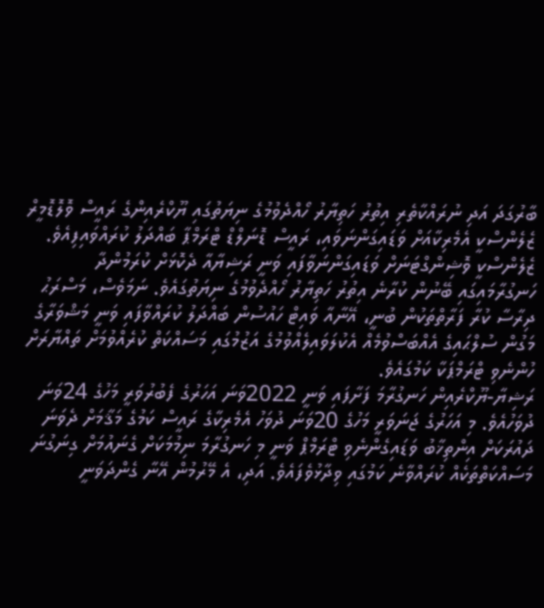ބާރުގަދަ އަދި ނުރައްކާތެރި އިތުރު ހަތިޔާރު ހޯއްދެވުމުގެ ނިޔަތުގައި ޔޫކްރެއިންގެ ރައީސް ވޮލޮޑޮމީރް ޒެލެންސްކީ އެމެރިކާއަށް ވަޑައިގަންނަވައި، ރައީސް ޑޮނަލްޑް ޓްރަމްޕާ ބައްދަލު ކުރައްވައިފިއެވެ. ޒެލެންސްކީ ވޮޝިންގްޓަނަށް ވަޑައިގަންނަވާފައި ވަނީ ރަޝިޔާއާ ދެކޮޅަށް ކުރަމުންދާ ހަނގުރާމައިގައި ބޭނުން ކުރާނެ އިތުރު ހަތިޔާރު ހޯއްދެވުމުގެ ނިޔަތުގައެވެ. ނަމަވެސް، މަސްރަޙު ދިރާސާ ކުރާ ފަރާތްތަކުން ބުނީ، އޭނާއާ ވައިޓް ހައުސުން ބައްދަލު ކުރައްވާފައި ވަނީ މަޝްވަރާގެ މަގުން ސުލްޙައިގެ އެއްބަސްވުމެއް އެކުލަވައިލެއްވުމުގެ އަޒުމުގައި މަސައްކަތް ކުރެއްވުމަށް ތައްޔާރަށް ހުންނެވި ޓްރަމްޕަކާ ކަމުގައެވެ.
ރަޝިޔާ-ޔޫކްރެއިން ހަނގުރާމަ ފަށާފައި ވަނީ 2022ވަނަ އަހަރުގެ ފެބުރުވަރީ މަހުގެ 24ވަނަ ދުވަހުއެވެ. މި އަހަރުގެ ޖަނަވަރީ މަހުގެ 20ވަނަ ދުވަހު އެމެރިކާގެ ރައީސް ކަމުގެ މަޤާމަށް ދެވަނަ ދައުރަކަށް އިންތިޚާބު ވަޑައިގެންނެވި ޓްރަމްޕް ވަނީ މި ހަނގުރާމަ ނިމުމަކަށް ގެނައުމަށް ގިނަގުނަ މަސައްކަތްތަކެއް ކުރައްވާނެ ކަމުގައި ވިދާޅުވެފައެވެ. އަދި، އެ މޭރުމުން އޭނާ ގެންދަވަނީ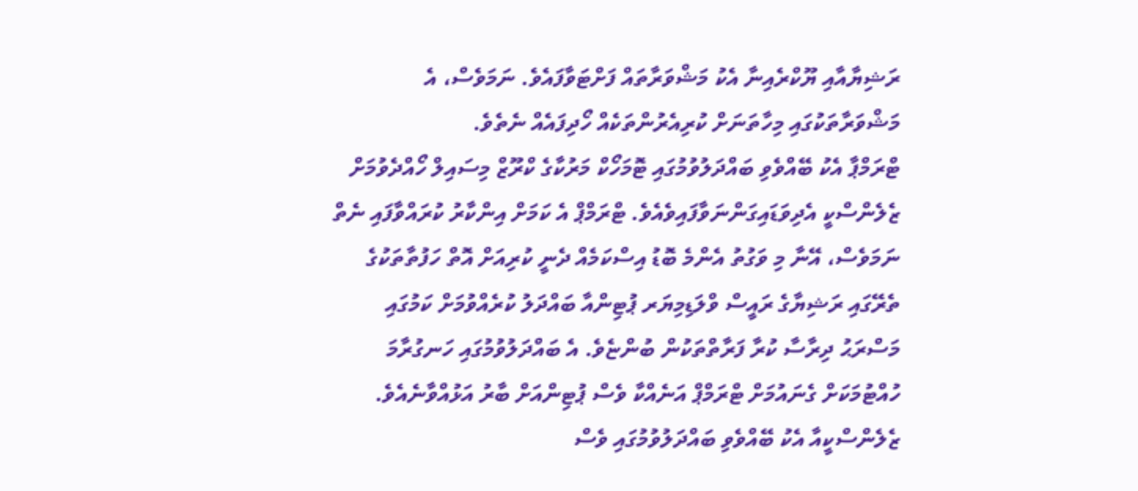ރަޝިޔާއާއި ޔޫކްރެއިނާ އެކު މަޝްވަރާތައް ފަށްޓަވާފައެވެ. ނަމަވެސް، އެ މަޝްވަރާތަކުގައި މިހާތަނަށް ކުރިއެރުންތަކެއް ހޯދިފައެއް ނެތެވެ.
ޓްރަމްޕާ އެކު ބޭއްވެވި ބައްދަލުވުމުގައި ޓޮމަހޯކް މަރުކާގެ ކްރޫޒް މިސައިލް ހޯއްދެވުމަށް ޒެލެންސްކީ އެދިވަޑައިގަންނަވާފައިވެއެވެ. ޓްރަމްޕް އެ ކަމަށް އިންކާރު ކުރައްވާފައި ނެތް ނަމަވެސް، އޭނާ މި ވަގުތު އެންމެ ބޮޑު އިސްކަމެއް ދެނީ ކުރިއަށް އޮތް ހަފުތާތަކުގެ ތެރޭގައި ރަޝިޔާގެ ރައީސް ވްލަޑިމިޔަރ ޕުޓިންއާ ބައްދަލު ކުރެއްވުމަށް ކަމުގައި މަސްރަޙު ދިރާސާ ކުރާ ފަރާތްތަކުން ބުންޏެވެ. އެ ބައްދަލުވުމުގައި ހަނގުރާމަ ހުއްޓުމަކަށް ގެނައުމަށް ޓްރަމްޕް އަނެއްކާ ވެސް ޕުޓިންއަށް ބާރު އަޅުއްވާނެއެވެ.
ޒެލެންސްކީއާ އެކު ބޭއްވެވި ބައްދަލުވުމުގައި ވެސް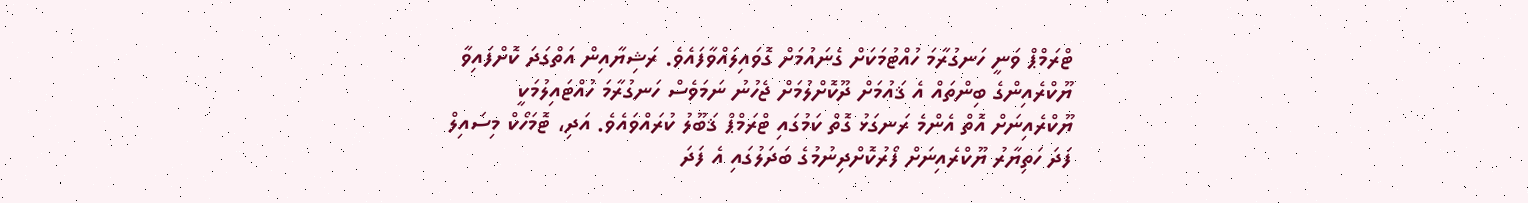ޓްރަމްޕް ވަނީ ހަނގުރާމަ ހުއްޓުމަކަށް ގެނައުމަށް ގޮވައިލައްވާފައެވެ. ރަޝިޔާއިން އަތްގަދަ ކޮށްފައިވާ ޔޫކްރެއިންގެ ބިންތައް އެ ޤައުމަށް ދޫކޮށްލުމަށް ޖެހުނު ނަމަވެސް ހަނގުރާމަ ހުއްޓައިލުމަކީ ޔޫކްރެއިނަށް އޮތް އެންމެ ރަނގަޅު ގޮތް ކަމުގައި ޓްރަމްޕް ޤަބޫލު ކުރައްވައެވެ. އަދި، ޓޮމަހޯކް މިސައިލް ފަދަ ހަތިޔާރު ޔޫކްރެއިނަށް ފޯރުކޮށްދިނުމުގެ ބަދަލުގައި އެ ފަދަ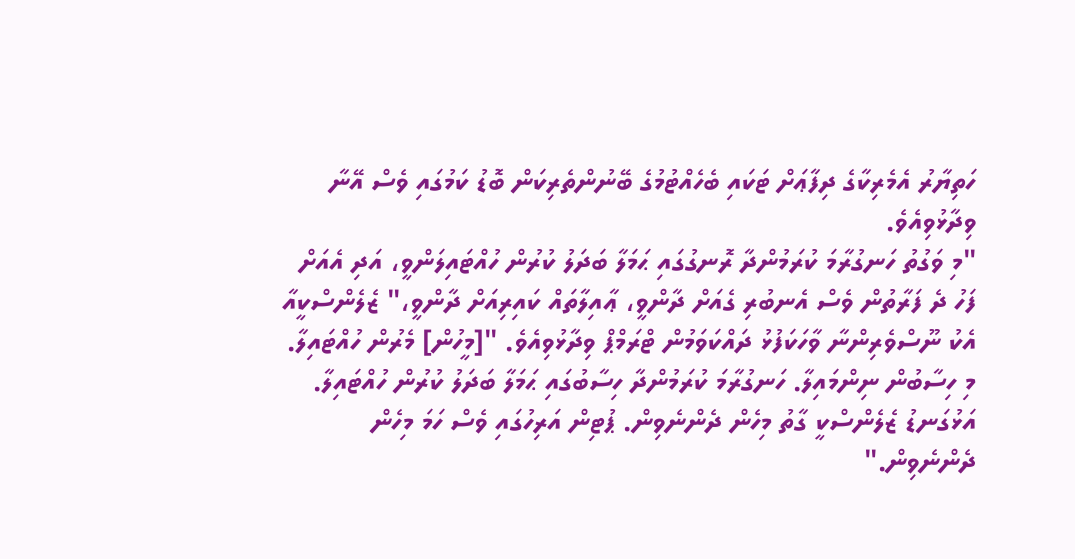ހަތިޔާރު އެމެރިކާގެ ދިފާޢަށް ޓަކައި ބެހެއްޓުމުގެ ބޭނުންތެރިކަން ބޮޑު ކަމުގައި ވެސް އޭނާ ވިދާޅުވިއެވެ.
"މި ވަގުތު ހަނގުރާމަ ކުރަމުންދާ ރޮނގުގައި ޙަމަލާ ބަދަލު ކުރުން ހުއްޓައިލަންވީ، އަދި އެއަށް ފަހު ދެ ފަރާތުން ވެސް އެނބުރި ގެއަށް ދާންވީ، ޢާއިލާތައް ކައިރިއަށް ދާންވީ،" ޒެލެންސްކީއާ އެކު ނޫސްވެރިންނާ ވާހަކަފުޅު ދައްކަވަމުން ޓްރަމްޕް ވިދާޅުވިއެވެ. "[މީހުން] މެރުން ހުއްޓައިލާ. މި ހިސާބުން ނިންމައިލާ. ހަނގުރާމަ ކުރަމުންދާ ހިސާބުގައި ޙަމަލާ ބަދަލު ކުރުން ހުއްޓައިލާ. އަޅުގަނޑު ޒެލެންސްކީ ގާތު މިހެން ދެންނެވިން. ޕުޓިން އަރިހުގައި ވެސް ހަމަ މިހެން ދެންނެވިން."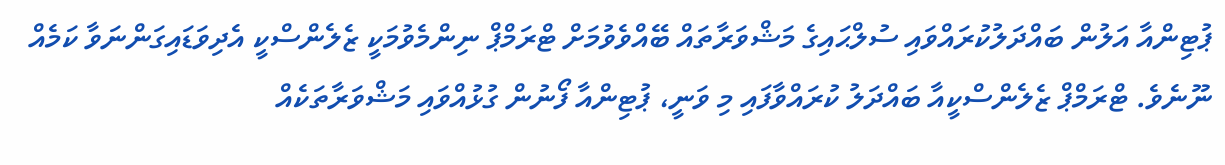ޕުޓިންއާ އަލުން ބައްދަލުކުރައްވައި ސުލްޙައިގެ މަޝްވަރާތައް ބޭއްވެވުމަށް ޓްރަމްޕް ނިންމެވުމަކީ ޒެލެންސްކީ އެދިވަޑައިގަންނަވާ ކަމެއް ނޫނެވެ. ޓްރަމްޕް ޒެލެންސްކީއާ ބައްދަލު ކުރައްވާފައި މި ވަނީ، ޕުޓިންއާ ފޯނުން ގުޅުއްވައި މަޝްވަރާތަކެއް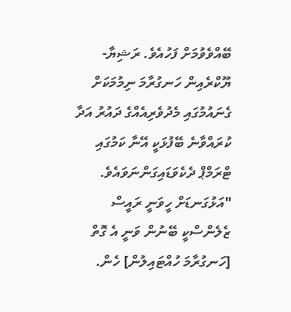ބޭއްވެވުމަށް ފަހުއެވެ. ރަޝިޔާ-ޔޫކްރެއިން ހަނގުރާމަ ނިމުމަކަށް ގެނައުމުގައި މެދުވެރިއެއްގެ ދައުރު އަދާ ކުރައްވާނެ ބޭފުޅަކީ އޭނާ ކަމުގައި ޓްރަމްޕް ދެކެވަޑައިގަންނަވައެވެ.
"އަޅުގަނޑަށް ހީވަނީ ރައީސް ޒެލެންސްކީ ބޭނުން ވަނީ އެ ގޮތް [ހަނގުރާމަ ހުއްޓައިލުން] ހެން.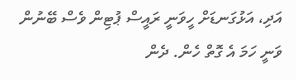އަދި، އަޅުގަނޑަށް ހީވަނީ ރައީސް ޕުޓިން ވެސް ބޭނުން ވަނީ ހަމަ އެ ގޮތް ހެން. ދެން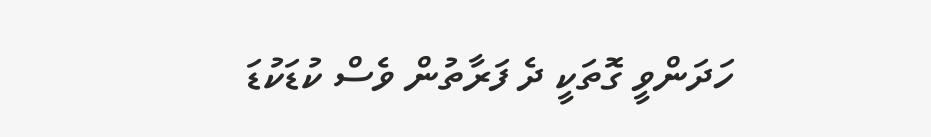ހަދަންވީ ގޮތަކީ ދެ ފަރާތުން ވެސް ކުޑަކުޑަ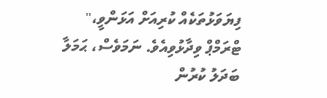ފިޔަވަޅުތަކެއް ކުރިއަށް އަޅަންވީ،" ޓްރަމްޕް ވިދާޅުވިއެވެ. ނަމަވެސް، ޙަމަލާ ބަދަލު ކުރުން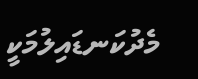މެދުކަނޑައިލުމަކީ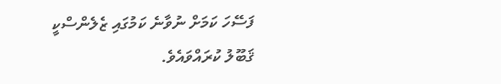ފަސޭހަ ކަމަށް ނުވާނެ ކަމުގައި ޒެލެންސްކީ ޤަބޫލު ކުރައްވައެވެ.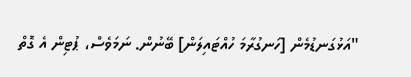"އަޅުގަނޑުމެން [ހަނގުރާމަ ހުއްޓައިލަން] ބޭނުން. ނަމަވެސް، ޕުޓިން އެ ގޮތް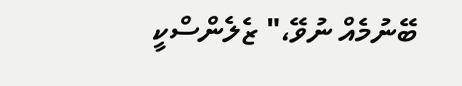ބޭނުމެއް ނުވޭ،" ޒެލެންސްކީ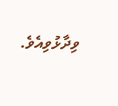ވިދާޅުވިއެވެ.